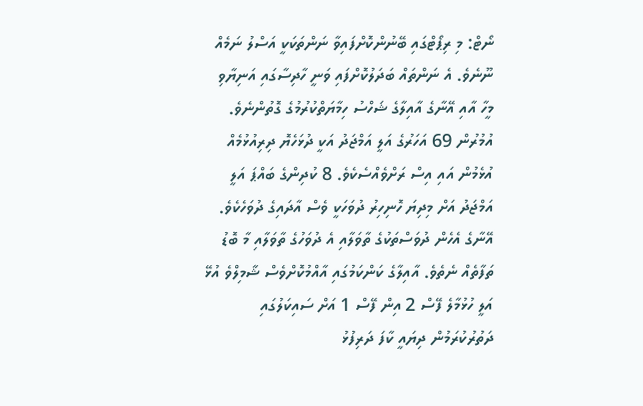ނޯޓް: މި ރިޕޯޓްގައި ބޭނުންކޮށްފައިވާ ނަންތަކަކީ އަސްލު ނަމެއް ނޫނެވެ. އެ ނަންތައް ބަދަލުކޮށްފައި ވަނީ ހާދިސާގައި އަނިޔާވި މީހާ އާއި އޭނާގެ އާއިލާގެ ޝަހްސު ހިމާޔަތްކުރުމުގެ ގޮތުންނެވެ.
އުމުރުން 69 އަހަރުގެ އަލީ އަމްޖަދު އަކީ ދުޅަހެޔޮ ދިރިއުޅުމެއް އުޅެމުން އައި އިސް ރަށްވެއްސެކެވެ. 8 ކުދިންގެ ބައްޕަ އަލީ އަމްޖަދު އަށް މިދިޔަ ހޮނިހިރު ދުވަހަކީ ވެސް އާދައިގެ ދުވަހެކެވެ. އޭނާގެ އެހެން ދުވަސްތަކުގެ ތާވަލާއި އެ ދުވަހުގެ ތާވަލާއި މާ ބޮޑު ތަފާތެއް ނެތެވެ. އާއިލާގެ ކަންކަމުގައި އާއްމުކޮށްވެސް ޝާމިލްވެ އުޅޭ އަލީ ހުޅުމާލެ ފޭސް 2 އިން ފޭސް 1 އަށް ސައިކަލުގައި ދަތުރުކުރަމުން ދިޔައީ ކާފަ ދަރިފުޅު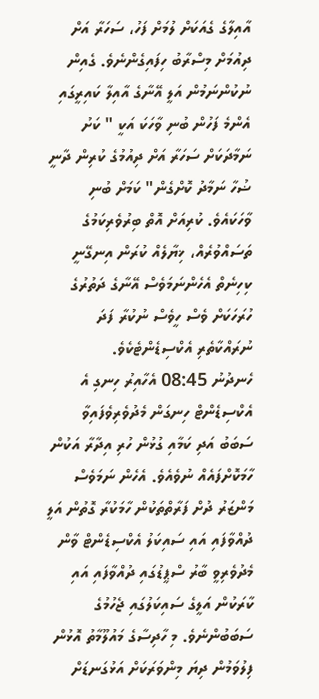އާއިލާގެ ގެއަކަށް ލުމަށް ފަހު، ސަހަރާ އަށް ދިއުމަށް މިސްރާބު ހިފައިގެންނެވެ. ގެއިން ނުކުންނަމުން އަލީ އޭނާގެ އާއިލާ ކައިރީގައި އެންމެ ފަހުން ބުނި ވާހަކަ އަކީ " ކަށު ނަމާދަކަށް ސަހަރާ އަށް ދިއުމުގެ ކުރިން ދާނީ ޟުހާ ނަމާދު ކޮށްގެން" ކަމަށް ބުނި ވާހަކައެވެ. ކުރިއަށް އޮތް ބިރުވެރިކަމުގެ ތަސައްވުރެއް، ޚިޔާލެއް ކުރަން އިނގޭނީ ކިހިނެތް އެހެންނަމަވެސް އޭނާގެ ދަތުރުގެ ހުރަހަކަށް ވެސް ހީވެސް ނުކުރާ ފަދަ ނުރައްކާތެރި އެކްސިޑެންޓެކެވެ.
ހެނދުނު 08:45 އެހާއިރު ހިނގި އެ އެކްސިޑެންޓް ހިނގަން މެދުވެރިވެފައިވާ ސަބަބު އަދި ކަމާއި ގުޅުން ހުރި އިދާރާ އަކުން ހާމަކޮށްފައެއް ނުވެއެވެ. އެހެން ނަމަވެސް މަންޒަރު ދުށް ފަރާތްތަކުން ހާމަކުރާ ގޮތުން އަލީ ދުއްވާފައި އައި ސައިކަލު އެކްސިޑެންޓް ވާން މެދުވެރިވީ ބާރު ސްޕީޑުގައި ދުއްވާފައި އައި ކާރަކުން އަލީގެ ސައިކަލުގައި ޖެހުމުގެ ސަބަބުންނެވެ. މި ހާދިސާގެ މައުލޫމާތު އޮޅުން ފިލުވަމުން ދިޔަ މިންވަރަކަށް އަޅުގަނޑަށް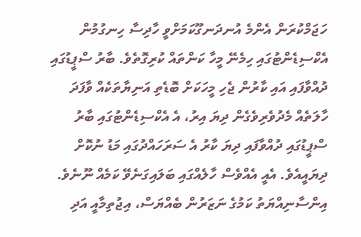ހަޖަމްކުރަން އެންމެ އުނދަނގޫކަމަށްވީ ހާދިސާ ހިނގުމުން އެކްސިޑެންޓުގައި ހިމެނޭ މީހާ ކަންތައް ކުރިގޮތެވެ. ބާރު ސްޕީޑުގައި ދުއްވާފައި އައި ކާރުން ޖެހި މީހަކަށް ބޮޑެތި އަނިޔާތަކެއް ވާފަދަ ހާލަތެއް މެދުވެރިވެގެން ދިޔަ އިރު، އެ އެކްސިޑެންޓުގައި ބާރު ސްޕީޑުގައި ދުއްވާފައި ދިޔަ ކާރު އެ ސަރަހައްދުގައި މަޑު ނުކޮށް ދިޔައީއެވެ. އެއީ އެއްވެސް ހާލެއްގައި ބަލައިގަނެވޭ ކަމެއް ނޫނެވެ. އިންސާނިއްޔަތު ކަމުގެ ނަޒަރުން ބެއްޔަސް، އިޖުތިމާއީ އަދި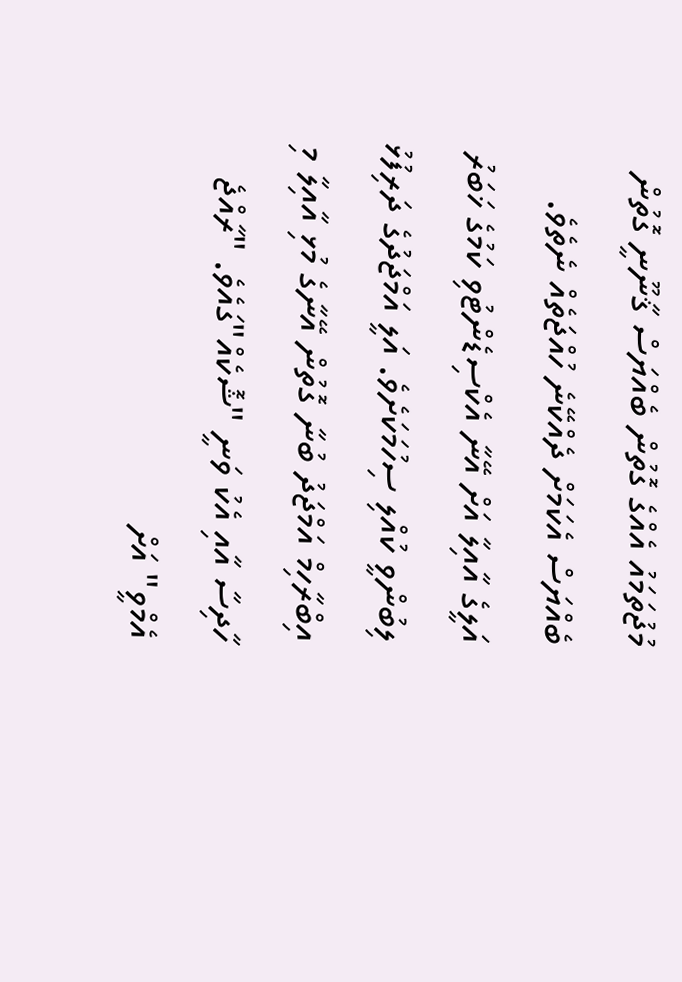މުޖުތަމައު އެއްގެ ގޮތުން ބެއްޔަސް ޤާނޫނީ ގޮތުން ބެއްޔަސް އެކަމަށް ދެއްކޭނެ ހުއްޖަތެއް ނެތެވެ.
އަލީގެ އާއިލާ އަށް އޭނާ އެކްސިޑެންޓުވި ކަމުގެ ޚަބަރު ލިބުންވީ ކުއްލި ސިހުމަކަށެވެ. އަލީ އަމްޖަދުގެ ދަރިފުޅު އިބްރާހިމް އަމްޖަދު ބުނާ ގޮތުން އޭނާގެ މުޅި އާއިލާ މި ހާދިސާ އާއި އެކު ވަނީ "ޝޮކެއް"ގައެވެ. "ރާއްޖެ އެމްވީ" އަށް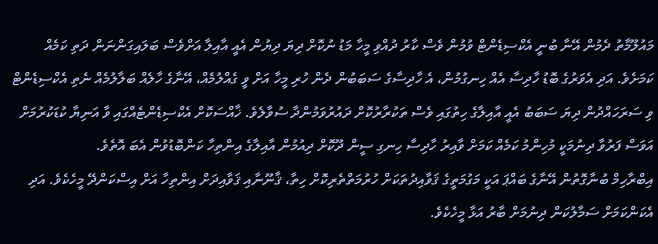މައުލޫމާތު ދެމުން އޭނާ ބުނީ އެކްސިޑެންޓް ވުމުން ވެސް ކާރު ދުއްވި މީހާ މަޑު ނުކޮށް ދިޔަ ދިޔުން އެއީ އާއިލާ އަށްވެސް ބަލައިގަންނަން ދަތި ކަމެއް ކަމަށެވެ. އަދި އެވަރުގެ ބޮޑު ހާދިސާ އެއް ހިނގުމުން، އެ ހާދިސާގެ ސަބަބުން ދެން ހުރި މީހާ އަށް ވީ ގެއްލުމެއް، އޭނާގެ ހާލެއް ބަލާލުމެއް ނެތި އެކްސިޑެންޓް ވި ސަރަހައްދުން ދިޔަ ސަބަބު އެއީ އާއިލާގެ ހިތުގައި ވެސް ތަކުރާރުކޮށް ދައުރުވަމުންދާ ސުވާލެވެ. ޚާއްސަކޮށް އެކްސިޑެންޓެއްގައި ވާ އަނިޔާ ކުޑަކުރުމަށް އަވަސް ފަރުވާ ދިނުމަކީ މުހިންމު ކަމެއް ކަމަށް ވާއިރު ހާދިސާ ހިނގި ސީން ދޫކޮށް ދިއުމުން އާއިލާގެ އިންތިހާ ކަންބޮޑުވުން އެބަ އޮތެވެ.
އިބްރާހިމް ބުނާގޮތުން އޭނާގެ ބައްޕަ އަކީ މަގުމަތީގެ ޤަވާއިދުތަކަށް ހުރުމަތްތެރިކޮށް ހިތާ، ޤާނޫނާއި ޤަވާއިދަށް އިންތިހާ އަށް އިސްކަންދޭ މީހެކެވެ. އަދި އެކަންކަމަށް ސަމާލުކަން ދިނުމަށް ބާރު އަޅާ މީހެކެވެ.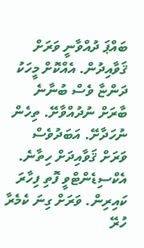ބައްޕަ ދުއްވާނީ ވަރަށް ޤަވާއިދުން. އެއްކޮށް މީހަކު ދަންޏާ ވެސް ބުނާނެ ބާރަށް ނުދުއްވާށޭ. ތިހެން ނުހަދާށޭ. އަބަދުވެސް ވަރަށް ޤަވާއިދަށް ހިތާނެ. އެކްސިޑެންޓްވީ ފޮތި ފިހާރަ ކައިރިން. ވަރަށް ގިނަ ކެމެރާ ހުރޭ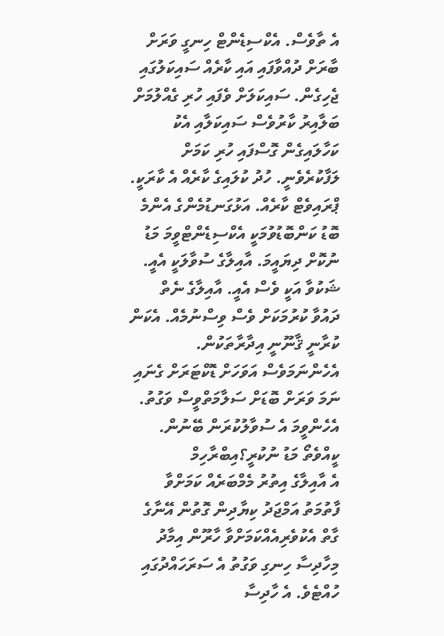އެ ތާވެސް. އެކްސިޑެންޓް ހިނގީ ވަރަށް ބާރަށް ދުއްވާފައި އައި ކާރެއް ސައިކަލުގައި ޖެހިގެން. ސައިކަލަށް ވެފައި ހުރި ގެއްލުމަށް ބަލާއިރު ކާރުވެސް ސައިކަލާއި އެކު ކަހާލައިގެން ގޮސްފައި ހުރި ކަމަށް ލަފާކުރެވެނީ. ހުދު ކުލައިގެ ކާރެއް އެ ކާރަކީ. ޕްރައިވެޓް ކާރެއް. އަޅުގަނޑުމެންގެ އެންމެ ބޮޑު ކަންބޮޑުވުމަކީ އެކްސިޑެންޓްވީމަ މަޑު ނުކޮށް ދިޔައީމަ. އާއިލާގެ ސުވާލަކީ އެއީ. ޝަކުވާ އަކީ ވެސް އެއީ. އާއިލާގެ ނެތް ދައުވާ ކުރުމަކަށް ވެސް ވިސްނުމެއް. އެކަން ކުރާނީ ޤާނޫނީ އިދާރާތަކުން. އެހެންނަމަވެސް އަވަހަށް ޑޮކްޓަރަށް ގެނައި ނަމަ ވަރަށް ބޮޑަށް ސަލާމަތްވީސް ވަގުތު. އެހެންވީމަ އެ ސުވާލުކުރަން ބޭނުން. ކީއްވެތޯ މަޑު ނުކުރީ؟އިބްރާހިމް
އެ އާއިލާގެ އިތުރު މެމްބަރެއް ކަމަށްވާ ފާތުމަތު އަމްޖަދު ކިޔާދިން ގޮތުން އޭނާގެ ގާތް އެކުވެރިއެއްކަމަށްވާ ހާރޫން އިމާދު މިހާދިސާ ހިނގި ވަގުތު އެ ސަރަހައްދުގައި ހުއްޓެވެ. އެ ހާދިސާ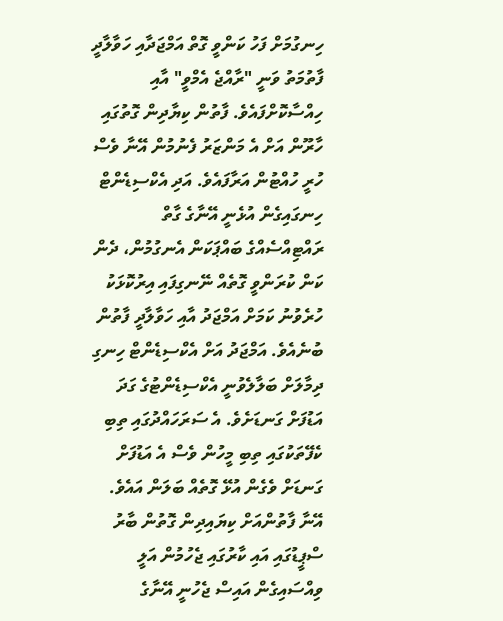ހިނގުމަށް ފަހު ކަންވީ ގޮތް އަމްޖަދާއި ހަވާލާދީ ފާތުމަތު ވަނީ "ރާއްޖެ އެމްވީ" އާއި ހިއްސާކޮށްފައެވެ. ފާތުން ކިޔާދިން ގޮތުގައި ހާރޫން އަށް އެ މަންޒަރު ފެނުމުން އޭނާ ވެސް ހުރީ ހުއްޓުން އަރާފައެވެ. އަދި އެކްސިޑެންޓް ހިނގައިގެން އުޅެނީ އޭނާގެ ގާތް ރައްޓިއްސެއްގެ ބައްޕަކަން އެނގުމުން، ދެން ކަން ކުރަންވީ ގޮތެއް ނޭނގިފައި އިރުކޮޅަކު ހުރެވުނު ކަމަށް އަމްޖަދު އާއި ހަވާލާދީ ފާތުން ބުނެއެވެ. އަމްޖަދު އަށް އެކްސިޑެންޓް ހިނގި ދިމާލަށް ބަލާލެވުނީ އެކްސިޑެންޓުގެ ގަދަ އަޑުފަށް ގަނޑަށެވެ. އެ ސަރަހައްދުގައި ތިބި ކެފޭތަކުގައި ތިބި މީހުން ވެސް އެ އަޑުފަށް ގަނޑަށް ވެގެން އުޅޭ ގޮތެއް ބަލަން އައެވެ. އޭނާ ފާތުންއަށް ކިޔައިދިން ގޮތުން ބާރު ސްޕީޑުގައި އައި ކާރުގައި ޖެހުމުން އަލީ ވިއްސައިގެން އައިސް ޖެހުނީ އޭނާގެ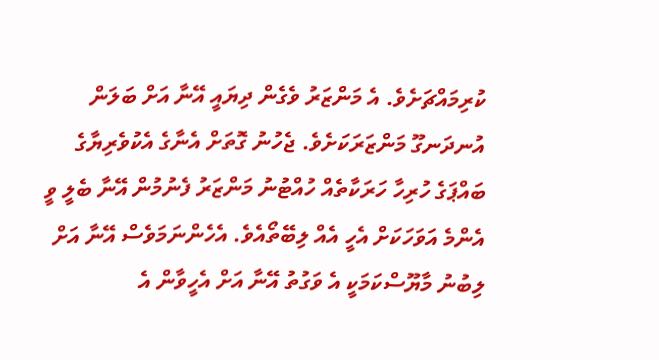ކުރިމައްޗަށެވެ. އެ މަންޒަރު ވެގެން ދިޔައީ އޭނާ އަށް ބަލަން އުނދަނގޫ މަންޒަރަކަށެވެ. ޖެހުނު ގޮތަށް އެނާގެ އެކުވެރިޔާގެ ބައްޕަގެ ހުރިހާ ހަރަކާތެއް ހުއްޓުނު މަންޒަރު ފެނުމުން އޭނާ ބެލީ ވީ އެންމެ އަވަހަކަށް އެހީ އެއް ލިބޭތޯއެވެ. އެހެންނަމަވެސް އޭނާ އަށް ލިބުނު މާޔޫސްކަމަކީ އެ ވަގުތު އޭނާ އަށް އެހީވާން އެ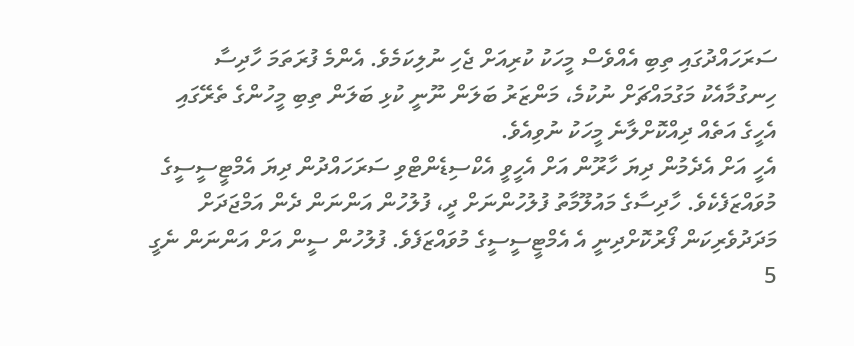ސަރަހައްދުގައި ތިބި އެއްވެސް މީހަކު ކުރިއަށް ޖެހި ނުލިކަމެވެ. އެންމެ ފުރަތަމަ ހާދިސާ ހިނގުމާއެކު މަގުމައްޗަށް ނުކުމެ، މަންޒަރު ބަލަން ނޫނީ ކުޅި ބަލަން ތިބި މީހުންގެ ތެރޭގައި އެހީގެ އަތެއް ދިއްކޮށްލާނެ މީހަކު ނުވިއެވެ.
އެހީ އަށް އެދެމުން ދިޔަ ހާރޫން އަށް އެހީވީ އެކްސިޑެންޓްވި ސަރަހައްދުން ދިޔަ އެމްޓީސީސީގެ މުވައްޒަފެކެވެ. ހާދިސާގެ މައުލޫމާތު ފުލުހުންނަށް ދީ، ފުލުހުން އަންނަން ދެން އަމްޖަދަށް މަދަދުވެރިކަން ފޯރުކޮށްދިނީ އެ އެމްޓީސީސީގެ މުވައްޒަފެވެ. ފުލުހުން ސީން އަށް އަންނަން ނެގީ 5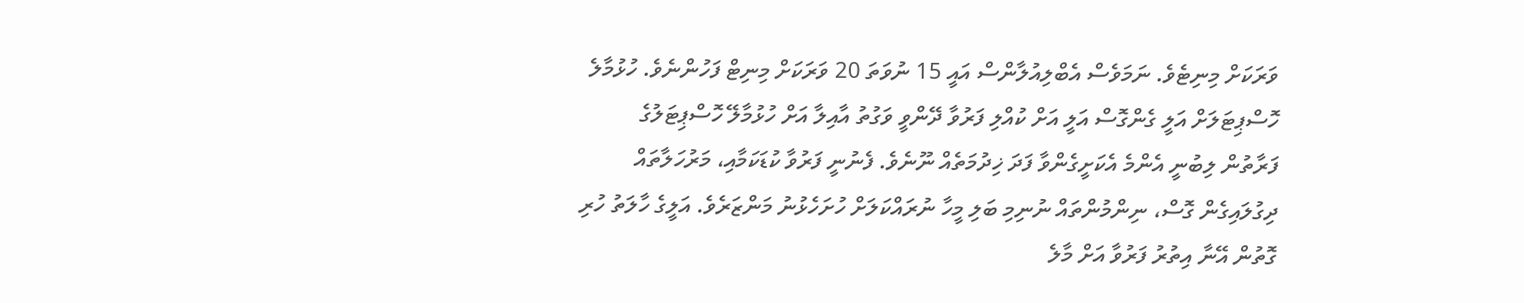ވަރަކަށް މިނިޓެވެ. ނަމަވެސް އެބްލިއުލާންސް އައީ 15 ނުވަތަ 20 ވަރަކަށް މިނިޓް ފަހުންނެވެ. ހުޅުމާލެ ހޮސްޕިޓަލަށް އަލީ ގެންގޮސް އަލީ އަށް ކުއްލި ފަރުވާ ދޭންވީ ވަގުތު އާއިލާ އަށް ހުޅުމާލޭ ހޮސްޕިޓަލުގެ ފަރާތުން ލިބުނީ އެންމެ އެކަށީގެންވާ ފަދަ ޚިދުމަތެއް ނޫނެވެ. ފެނުނީ ފަރުވާ ކުޑަކަމާއި، މަރުހަލާތައް ދިގުލައިގެން ގޮސް، ނިންމުންތައް ނުނިމި ބަލި މީހާ ނުރައްކަލަށް ހުށަހެޅުނު މަންޒަރެވެ. އަލީގެ ހާލަތު ހުރި ގޮތުން އޭނާ އިތުރު ފަރުވާ އަށް މާލެ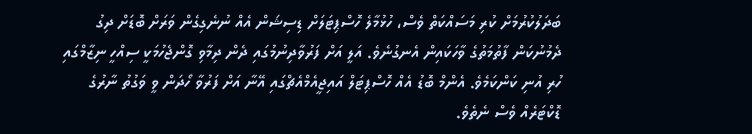ބަދަލުކުރުމަށް ކުރި މަސައްކަތް ވެސް، ހުޅުމާލެ ހޮސްޕިޓަލަށް ޑިސިޝަން އެއް ނުނެގިގެން ވަރަށް ބޮޑަށް ދިގު ދެމުނުކަން ފާތުމަތުގެ ވާހަކައިން އެނގުނެވެ. އަލީ އަށް ފަރުވާދިނުމުގައި ދެން ދިމާވި ގޮންޖެހުމަކީ ސިއްހީ ނިޒާމްގައި ހުރި އުނި ކަންކަމެވެ. އެންމް ބޮޑު އެއް ހޮސްޕިޓަލް އައިޖީއެމްއެޗްގައި އޭނާ އަށް ފަރުވާ ހޯދަން ވީ ވަގުތު ނާރުގެ ޑޮކްޓަރެއް ވެސް ނެތެވެ.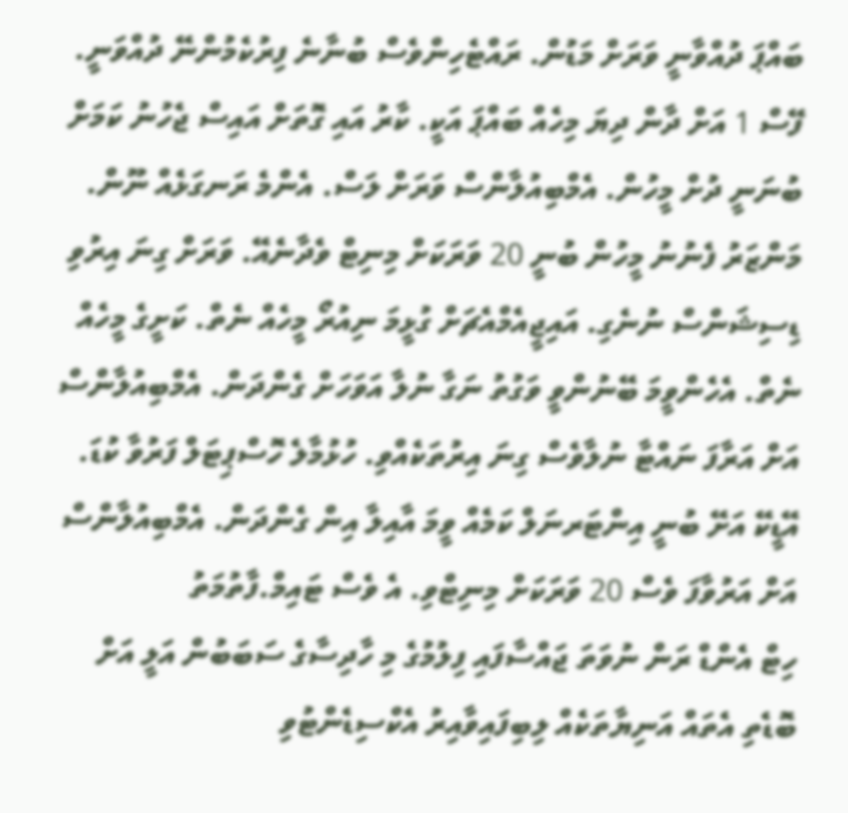ބައްޕަ ދުއްވާނީ ވަރަށް މަޑުން. ރައްޓެހިންވެސް ބުނާނެ ފިރުކެމުންނޭ ދުއްވަނީ. ފޭސް 1 އަށް ދާން ދިޔަ މިހެއް ބައްޕަ އަކީ. ކާރު އައި ގޮތަށް އައިސް ޖެހުނު ކަމަށް ބުނަނީ ދުށް މީހުން. އެމްބިއުލާންސް ވަރަށް ލަސް. އެންމެ ރަނގަޅެއް ނޫން. މަންޒަރު ފެނުނު މީހުން ބުނީ 20 ވަރަކަށް މިނިޓް ވެދާނެއޭ. ވަރަށް ގިނަ އިރުވި ޑިސިޝަންސް ނުނެގި. އައިޖީއެމްއެޗަށް ގުޅީމަ ނިއުރޯ މީހެއް ނެތް. ކަށީގެ މީހެއް ނެތް. އެހެންވީމަ ބޭނުންވީ ވަގުތު ނަގާ ނުލާ އަވަހަށް ގެންދަން. އެމްބިއުލާންސް އަށް އަރާފަ ނައްޓާ ނުލާވެސް ގިނަ އިރުތަކެއްވި. ހުޅުމާލެ ހޮސްޕިޓަލް ފަރުވާ ކުޑަ. އޭޑީކޭ އަށޭ ބުނީ އިންޓަރނަލް ކަމެއް ވީމަ އާއިލާ އިން ގެންދަން. އެމްބިއުލާންސް އަށް އަރުވާފަ ވެސް 20 ވަރަކަށް މިނިޓްވި. އެ ވެސް ޓައިމް.ފާތުމަތު
ހިޓް އެންޑް ރަން ނުވަތަ ޖައްސާފައި ފިލުމުގެ މި ހާދިސާގެ ސަބަބުން އަލީ އަށް ބޮޑެތި އެތައް އަނިޔާތަކެއް ލިބިފައިވާއިރު އެކްސިޑެންޓުވި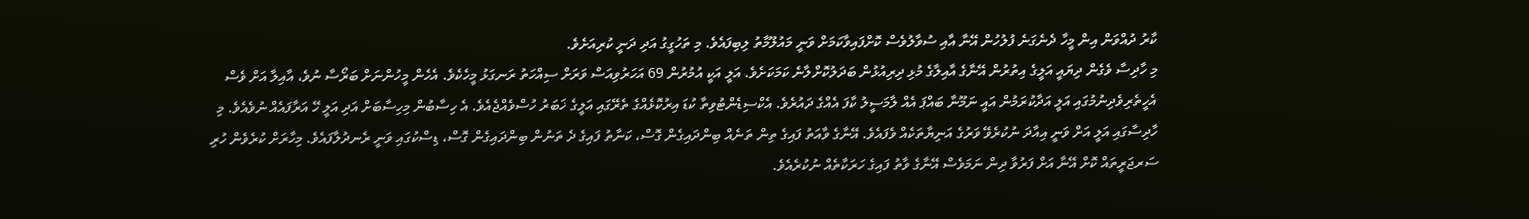ކާރު ދުއްވަން އިން މީހާ ދެނެގަނެ ފުލުހުން އޭނާ އާއި ސުވާލުވެސް ކޮށްފައިވާކަމަށް ވަނީ މައުލޫމާތު ލިބިފައެވެ. މި ތަހުގީގު އަދި ދަނީ ކުރިއަށެވެ.
މި ހާދިސާ ވެގެން ދިޔައީ އަލީގެ އިތުރުން އޭނާގެ އާއިލާގެ މުޅި ދިރިއުޅުން ބަދަލުކޮށްލާނެ ކަމަކަށެވެ. އަލީ އަކީ އުމުރުން 69 އަހަރުވިއަސް ވަރަށް ސިއްހަތު ރަނގަޅު މީހެކެވެ. އެހެން މީހުންނަށް ބަރޯސާ ނުވެ، އާއިލާ އަށް ވެސް އެހީތެރިވެދިނުމުގައި އަލީ އަދާކުރަމުން އައީ ނަމޫނާ ބައްޕަ އެއް ލާމަސީލު ކާފަ އެއްގެ ދައުރެވެ. އެކްސިޑެންޓުވިތާ ކުޑަ އިރުކޮޅެއްގެ ތެރޭގައި އަލީގެ ޚަބަރު ހުސްވެއްޖެއެވެ. އެ ހިސާބުން މިހިސާބަށް އަދި އަލީ ހޭ އަރާފައެއް ނުވެއެވެ. މި ހާދިސާގައި އަލީ އަށް ވަނީ އިއާދަ ނުކުރެވޭ ވަރުގެ އަނިޔާތަކެއް ވެފައެވެ. އޭނާގެ ވާއަތު ފައިގެ ތިން ތަނެއް ބިންދައިގެން ގޮސް، ކަނާތު ފައިގެ ދެ ތަނުން ބިންދައިގެން ގޮސް، ޑިސްކުގައި ވަނީ ރެނދުލާފައެވެ. މިހާރަށް ކުރެވެން ހުރި ސަރޖަރީތައް ކޮށް އޭނާ އަށް ފަރުވާ ދިން ނަމަވެސް އޭނާގެ ވާތު ފައިގެ ހަރަކާތެއް ނުކުރެއެވެ.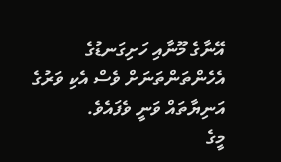އޭނާގެ މޫނާއި ހަށިގަނޑުގެ އެހެންތަންތަނަށް ވެސް އެކި ވަރުގެ އަނިޔާތައް ވަނީ ވެފައެވެ.
މީގެ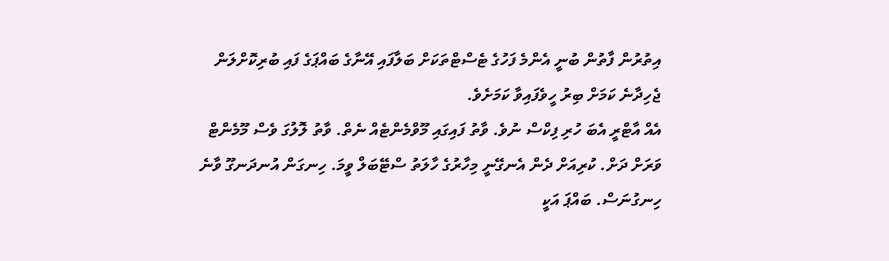އިތުރުން ފާތުން ބުނީ އެންމެ ފަހުގެ ޓެސްޓްތަކަށް ބަލާފައި އޭނާގެ ބައްޕަގެ ފައި ބުރިކޮށްލަން ޖެހިދާނެ ކަމަށް ބިރު ހީވެފައިވާ ކަމަށެވެ.
އެއް އާޓްރީ އެބަ ހުރި ފިކްސް ނުވެ. ވާތު ފައިގައި މޫވްމެންޓެއް ނެތް. ވާތު ލޮލުގަ ވެސް މޫމެންޓް ވަރަށް ދަށް. ކުރިއަށް ދެން އެނގޭނީ މިހާރުގެ ހާލަތު ސްޓޭބަލް ވީމަ. ހިނގަން އުނދަނގޫ ވާނެ ހިނގުނަސް. ބައްޕަ އަކީ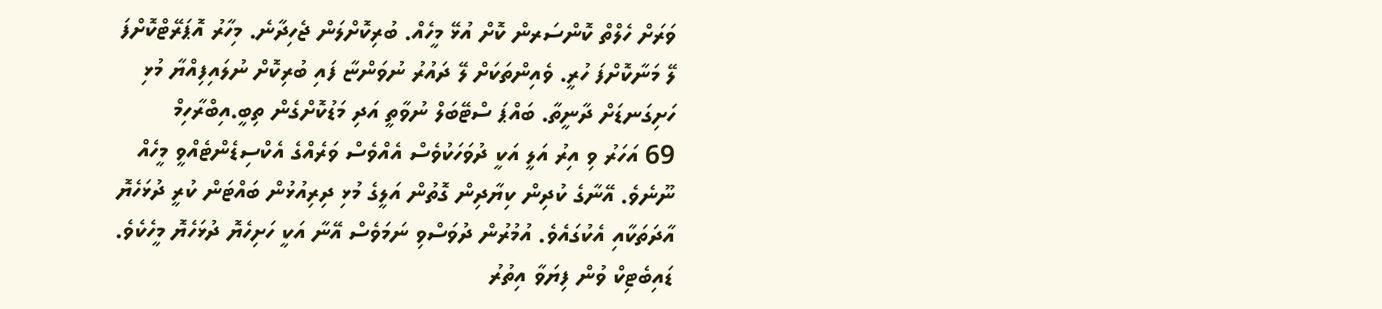ވަރަށް ހެލްތް ކޮންސަރން ކޮށް އުޅޭ މީހެއް. ބުރިކޮށްލަން ޖެހިދާނެ. މިހާރު އޮޕަރޭޓްކޮށްފަ ލޭ މަނާކޮށްފަ ހުރީ. ވެއިންތަކަށް ލޭ ދައުރު ނުވަންޏާ ފައި ބުރިކޮށް ނުލައިފިއްޔާ މުޅި ހަށިގަނޑަށް ދާނީތާ. ބައްޕަ ސްޓޭބަލް ނުވާތީ އަދި މަޑުކޮށްގެން ތިބީ.އިބްރާހިމް
69 އަހަރު ވި އިރު އަލީ އަކީ ދުވަހަކުވެސް އެއްވެސް ވަރެއްގެ އެކްސިޑެންޓެއްވީ މީހެއް ނޫނެވެ. އޭނާގެ ކުދިން ކިޔާދިން ގޮތުން އަލީގެ މުޅި ދިރިއުޅުން ބައްޓަން ކުރީ ދުޅަހެޔޮ އާދަތަކާއި އެކުގައެވެ. އުމުރުން ދުވަސްވި ނަމަވެސް އޭނާ އަކީ ހަށިހެޔޮ ދުޅަހެޔޮ މީހެކެވެ. ޑައިބެޓިކް ވުން ފިޔަވާ އިތުރު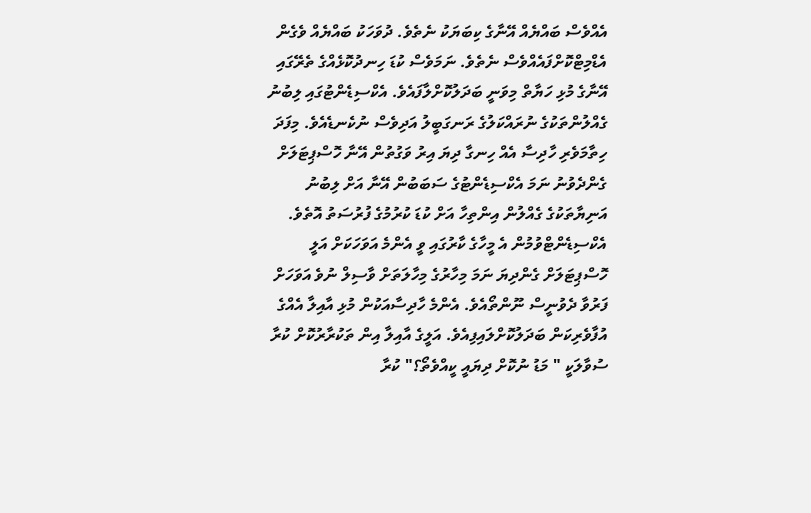އެއްވެސް ބައްޔެއް އޭނާގެ ކިބަޔަކު ނެތެވެ. ދުވަހަކު ބައްޔެއް ވެގެން އެޑްމިޓްކޮށްފައެއްވެސް ނެތެވެ. ނަމަވެސް ކުޑަ ހިނދުކޮޅެއްގެ ތެރޭގައި އޭނާގެ މުޅި ހަޔާތް މިވަނީ ބަދަލުކޮށްލާފައެވެ. އެކްސިޑެންޓުގައި ލިބުނު ގެއްލުންތަކުގެ ނުރައްކަލުގެ ރަނގަބީލު އަދިވެސް ނުކެނޑެއެވެ. މިފަދަ ހިތާމަވެރި ހާދިސާ އެއް ހިނގާ ދިޔަ އިރު ވަގުތުން އޭނާ ހޮސްޕިޓަލަށް ގެންދެވުނު ނަމަ އެކްސިޑެންޓުގެ ސަބަބުން އޭނާ އަށް ލިބުނު އަނިޔާތަކުގެ ގެއްލުން އިންތިހާ އަށް ކުޑަ ކުރުމުގެ ފުރުސަތު އޮތެވެ. އެކްސިޑެންޓްވުމުން އެ މީހާގެ ކާރުގައި ވީ އެންމެ އަވަހަކަށް އަލީ ހޮސްޕިޓަލަށް ގެންދިޔަ ނަމަ މިހާރުގެ މިހާލަތަށް ވާސިލް ނުވެ އަވަހަށް ފަރުވާ ދެވުނީސް ނޫންތޯއެވެ. އެންމެ ހާދިސާއަކުން މުޅި އާއިލާ އެއްގެ އުފާވެރިކަން ބަދަލުކޮށްލައިފިއެވެ. އަލީގެ އާއިލާ އިން ތަކުރާރުކޮށް ކުރާ ސުވާލަކީ " މަޑު ނުކޮށް ދިޔައީ ކީއްވެތޯ؟" ކުރާ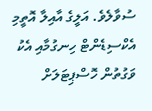ސުވާލެވެ. އަލީގެ އާއިލާ އޮތީމި އެކްސިޑެންޓް ހިނގުމާއި އެކު ވަގުތުން ހޮސްޕިޓަލަށް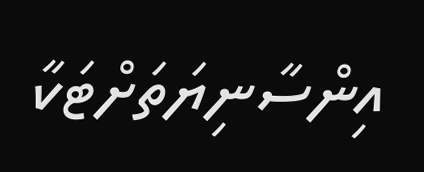އިންސާނިޔަތަށްޓަކާ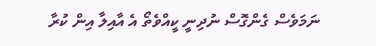ނަމަވެސް ގެންގޮސް ނުދިނީ ކީއްވެތޯ އެ އާއިލާ އިން ކުރާ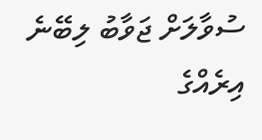ސުވާލަށް ޖަވާބު ލިބޭނެ އިރެއްގެ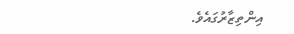އިންތިޒާރުގައެވެ.